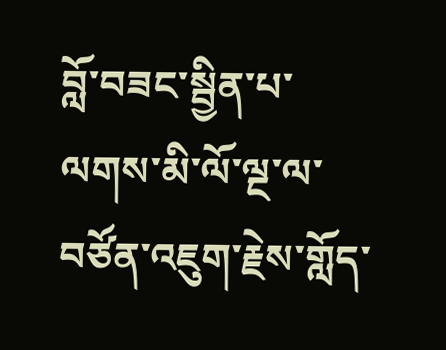བློ་བཟང་སྦྱིན་པ་ལགས་མི་ལོ་ལྔ་ལ་བཙོན་འཇུག་རྗེས་གློད་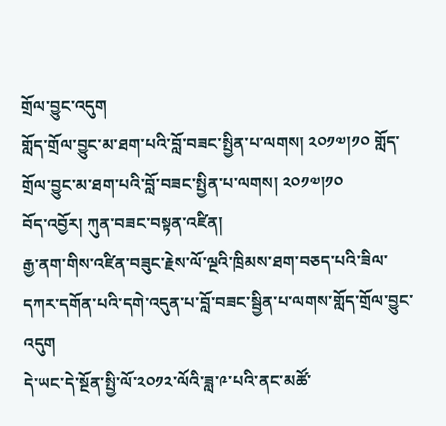གྲོལ་བྱུང་འདུག
གློད་གྲོལ་བྱུང་མ་ཐག་པའི་བློ་བཟང་སྤྱིན་པ་ལགས། ༢༠༡༧།༡༠ གློད་གྲོལ་བྱུང་མ་ཐག་པའི་བློ་བཟང་སྤྱིན་པ་ལགས། ༢༠༡༧།༡༠
བོད་འབྱོར། ཀུན་བཟང་བསྟན་འཛིན།
རྒྱ་ནག་གིས་འཛིན་བཟུང་རྗེས་ལོ་ལྔའི་ཁྲིམས་ཐག་བཅད་པའི་ཟིལ་དཀར་དགོན་པའི་དགེ་འདུན་པ་བློ་བཟང་སྦྱིན་པ་ལགས་གློད་གྲོལ་བྱུང་འདུག
དེ་ཡང་དེ་སྔོན་སྤྱི་ལོ་༢༠༡༢་ལོའི་ཟླ་༩་པའི་ནང་མཚོ་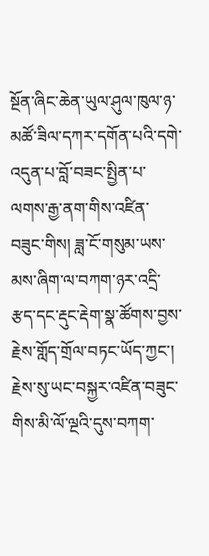སྔོན་ཞིང་ཆེན་ཡུལ་ཤུལ་ཁུལ་ཉ་མཚོ་ཟིལ་དཀར་དགོན་པའི་དགེ་འདུན་པ་བློ་བཟང་སྤྱིན་པ་ལགས་རྒྱ་ནག་གིས་འཛིན་བཟུང་གིས། ཟླ་ངོ་གསུམ་ཡས་མས་ཞིག་ལ་བཀག་ཉར་འདྲི་རྩད་དང་རྡུང་རྡེག་སྣ་ཚོགས་བྱས་རྗེས་གློད་གྲོལ་བཏང་ཡོད་ཀྱང་། རྗེས་སུ་ཡང་བསྐྱར་འཛིན་བཟུང་གིས་མི་ལོ་ལྔའི་དུས་བཀག་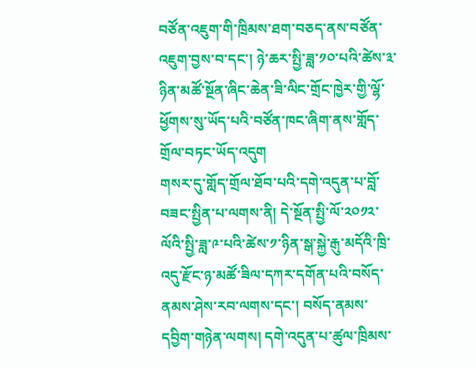བཙོན་འཇུག་གི་ཁྲིམས་ཐག་བཅད་ནས་བཙོན་འཇུག་བྱས་བ་དང་། ཉེ་ཆར་སྤྱི་ཟླ་༡༠་པའི་ཚེས་༣་ཉིན་མཚོ་སྔོན་ཞིང་ཆེན་ཟི་ལིང་གྲོང་ཁྱེར་གྱི་ལྷོ་ཕྱོགས་སུ་ཡོད་པའི་བཙོན་ཁང་ཞིག་ནས་གློད་གྲོལ་བཏང་ཡོད་འདུག
གསར་དུ་གློད་གྲོལ་ཐོབ་པའི་དགེ་འདུན་པ་བློ་བཟང་སྤྱིན་པ་ལགས་ནི། དེ་སྔོན་སྤྱི་ལོ་༢༠༡༢་ལོའི་སྤྱི་ཟླ་༩་པའི་ཚེས་༡་ཉིན་སྒ་སྐྱེ་རྒུ་མདོའི་ཁྲི་འདུ་རྫོང་ཉ་མཚོ་ཟིལ་དཀར་དགོན་པའི་བསོད་ནམས་ཤེས་རབ་ལགས་དང་། བསོད་ནམས་དབྱིག་གཉེན་ལགས། དགེ་འདུན་པ་ཚུལ་ཁྲིམས་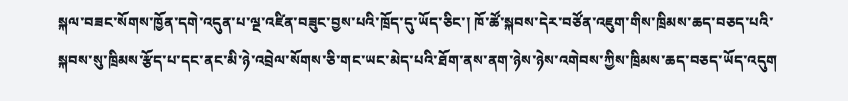སྐལ་བཟང་སོགས་ཁྱོན་དགེ་འདུན་པ་ལྔ་འཛིན་བཟུང་བྱས་པའི་ཁྲོད་དུ་ཡོད་ཅིང་། ཁོ་ཚོ་སྐབས་དེར་བཙོན་འཇུག་གིས་ཁྲིམས་ཆད་བཅད་པའི་སྐབས་སུ་ཁྲིམས་རྩོད་པ་དང་ནང་མི་ཉེ་འབྲེལ་སོགས་ཅི་གང་ཡང་མེད་པའི་ཐོག་ནས་ནག་ཉེས་ཉེས་འགེབས་ཀྱིས་ཁྲིམས་ཆད་བཅད་ཡོད་འདུག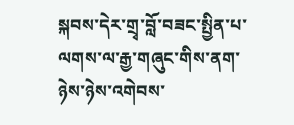སྐབས་དེར་གྲྭ་བློ་བཟང་སྤྱིན་པ་ལགས་ལ་རྒྱ་གཞུང་གིས་ནག་ཉེས་ཉེས་འགེབས་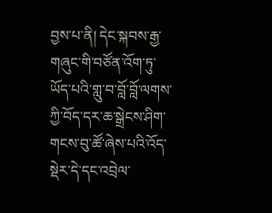བྱས་པ་ནི། དེང་སྐབས་རྒྱ་གཞུང་གི་བཙོན་འོག་ཏུ་ཡོད་པའི་གླུ་བ་བློ་བློ་ལགས་ཀྱི་བོད་དར་ཆ་སྒྲེངས་ཤིག་གངས་བུ་ཚོ་ཞེས་པའི་འོད་སྡེར་དེ་དང་འབྲེལ་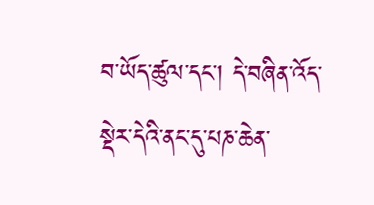བ་ཡོད་ཚུལ་དང་། དེ་བཞིན་འོད་སྡེར་དེའི་ནང་དུ་པཎ་ཆེན་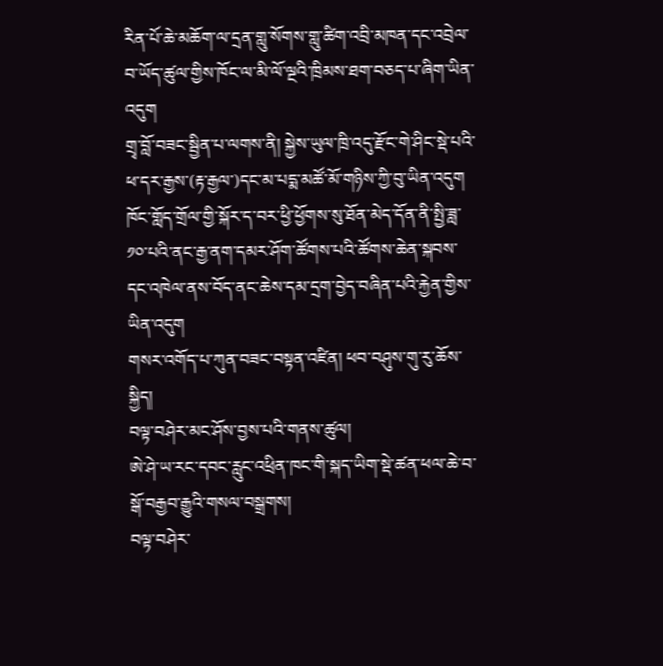རིན་པོ་ཆེ་མཆོག་ལ་དྲན་གླུ་སོགས་གླུ་ཚིག་འབྲི་མཁན་དང་འབྲེལ་བ་ཡོད་ཚུལ་གྱིས་ཁོང་ལ་མི་ལོ་ལྔའི་ཁྲིམས་ཐག་བཅད་པ་ཞིག་ཡིན་འདུག
གྲྭ་བློ་བཟང་སྦྱིན་པ་ལགས་ནི། སྐྱེས་ཡུལ་ཁྲི་འདུ་རྫོང་གེ་ཤིང་སྡེ་པའི་ཕ་དར་རྒྱས་(རྟ་རྒྱལ་)དང་མ་པདྨ་མཚོ་མོ་གཉིས་ཀྱི་བུ་ཡིན་འདུག ཁོང་གློད་གྲོལ་གྱི་སྐོར་ད་བར་ཕྱི་ཕྱོགས་སུ་ཐོན་མེད་དོན་ནི་སྤྱི་ཟླ་༡༠་པའི་ནང་རྒྱ་ནག་དམར་ཤོག་ཚོགས་པའི་ཚོགས་ཆེན་སྐབས་དང་འཁེལ་ནས་བོད་ནང་ཆེས་དམ་དྲག་བྱེད་བཞིན་པའི་རྐྱེན་གྱིས་ཡིན་འདུག
གསར་འགོད་པ་ཀུན་བཟང་བསྟན་འཛིན། ཕབ་བཤུས་གུ་རུ་ཆོས་སྐྱིད།
བལྟ་བཤེར་མང་ཤོས་བྱས་པའི་གནས་ཚུལ།
ཨེ་ཤེ་ཡ་རང་དབང་རླུང་འཕྲིན་ཁང་གི་སྐད་ཡིག་སྡེ་ཚན་ཕལ་ཆེ་བ་སྒོ་བརྒྱབ་རྒྱུའི་གསལ་བསྒྲགས།
བལྟ་བཤེར་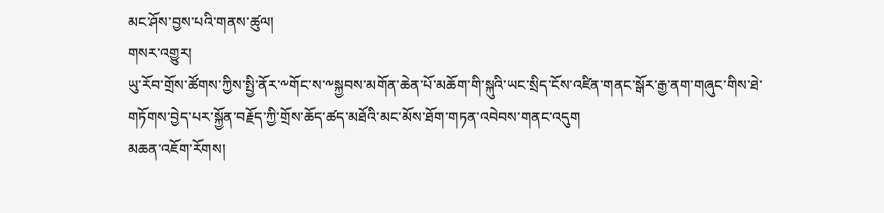མང་ཤོས་བྱས་པའི་གནས་ཚུལ།
གསར་འགྱུར།
ཡུ་རོབ་གྲོས་ཚོགས་ཀྱིས་སྤྱི་ནོར་༸གོང་ས་༸སྐྱབས་མགོན་ཆེན་པོ་མཆོག་གི་སྐུའི་ཡང་སྲིད་ངོས་འཛིན་གནང་སྒོར་རྒྱ་ནག་གཞུང་གིས་ཐེ་གཏོགས་བྱེད་པར་སྐྱོན་བརྗོད་ཀྱི་གྲོས་ཆོད་ཚད་མཐོའི་མང་མོས་ཐོག་གཏན་འབེབས་གནང་འདུག
མཆན་འཇོག་རོགས།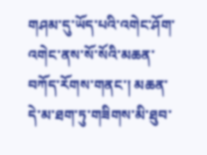གཤམ་དུ་ཡོད་པའི་འགེང་ཤོག་འགེང་ནས་སོ་སོའི་མཆན་བཀོད་རོགས་གནང་། མཆན་དེ་མ་ཐག་ཏུ་གཟིགས་མི་ཐུབ་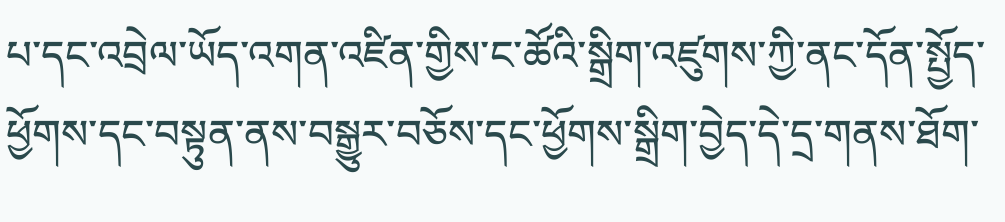པ་དང་འབྲེལ་ཡོད་འགན་འཛིན་གྱིས་ང་ཚོའི་སྒྲིག་འཛུགས་ཀྱི་ནང་དོན་སྤྱོད་ཕྱོགས་དང་བསྟུན་ནས་བསྒྱུར་བཅོས་དང་ཕྱོགས་སྒྲིག་བྱེད་དེ་དྲ་གནས་ཐོག་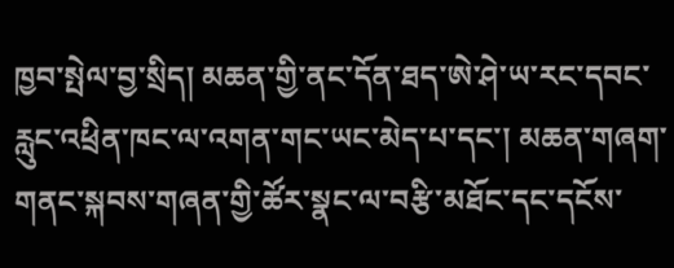ཁྱབ་སྤེལ་བྱ་སྲིད། མཆན་གྱི་ནང་དོན་ཐད་ཨེ་ཤེ་ཡ་རང་དབང་རླུང་འཕྲིན་ཁང་ལ་འགན་གང་ཡང་མེད་པ་དང་། མཆན་གཞག་གནང་སྐབས་གཞན་གྱི་ཚོར་སྣང་ལ་བརྩི་མཐོང་དང་དངོས་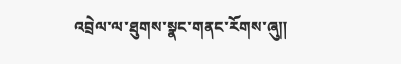འབྲེལ་ལ་ཐུགས་སྣང་གནང་རོགས་ཞུ༎